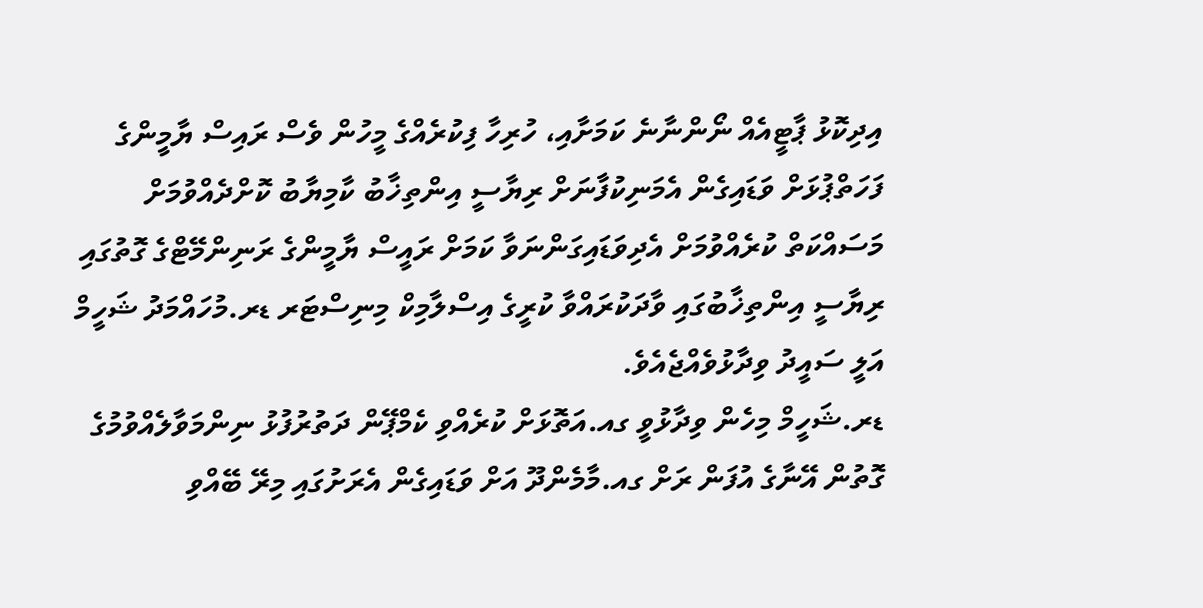އިދިކޮޅު ޕާޓީއެއް ނޯންނާނެ ކަމަށާއި، ހުރިހާ ފިކުރެއްގެ މީހުން ވެސް ރައިސް ޔާމީންގެ ފަހަތްޕުޅަށް ވަޑައިގެން އެމަނިކުފާނަށް ރިޔާސީ އިންތިޚާބު ކާމިޔާބު ކޮށްދެއްވުމަށް މަސައްކަތް ކުރެއްވުމަށް އެދިވަޑައިގަންނަވާ ކަމަށް ރައީސް ޔާމީންގެ ރަނިންމޭޓްގެ ގޮތުގައި ރިޔާސީ އިންތިޚާބުގައި ވާދަކުރައްވާ ކުރީގެ އިސްލާމިކް މިނިސްޓަރ ޑރ.މުހައްމަދު ޝަހީމް އަލީ ސައީދު ވިދާޅުވެއްޖެއެވެ.
ޑރ.ޝަހީމް މިހެން ވިދާޅުވީ ގއ.އަތޮޅަށް ކުރެއްވި ކެމްޕޭން ދަތުރުފުޅު ނިންމަވާލެއްވުމުގެ ގޮތުން އޭނާގެ އުފަން ރަށް ގއ.މާމެންދޫ އަށް ވަޑައިގެން އެރަށުގައި މިރޭ ބޭއްވި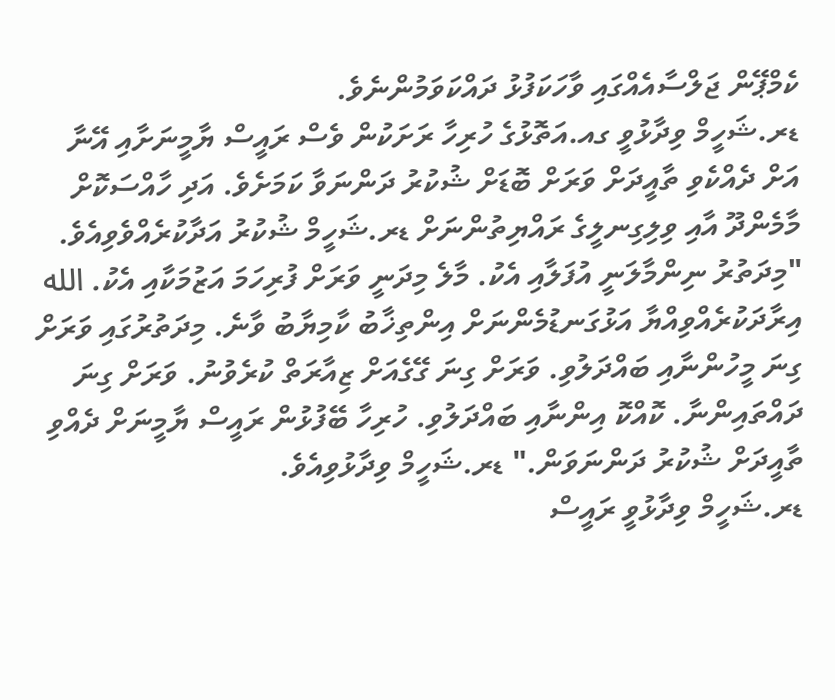ކެމްޕޭން ޖަލްސާއެއްގައި ވާހަކަފުޅު ދައްކަވަމުންނެވެ.
ޑރ.ޝަހީމް ވިދާޅުވީ ގއ.އަތޮޅުގެ ހުރިހާ ރަށަކުން ވެސް ރައީސް ޔާމީނަށާއި އޭނާ އަށް ދެއްކެވި ތާއީދަށް ވަރަށް ބޮޑަށް ޝުކުރު ދަންނަވާ ކަމަށެވެ. އަދި ހާއްސަކޮށް މާމެންދޫ އާއި ވިލިގިނލީގެ ރައްޔިތުންނަށް ޑރ.ޝަހީމް ޝުކުރު އަދާކުރެއްވެވިއެވެ.
"މިދަތުރު ނިންމާލަނީ އުފަލާއި އެކު. މާލެ މިދަނީ ވަރަށް ފުރިހަމަ އަޒުމަކާއި އެކު. الله އިރާދަކުރެއްވިއްޔާ އަޅުގަނޑުމެންނަށް އިންތިޚާބު ކާމިޔާބު ވާނެ. މިދަތުރުގައި ވަރަށް ގިނަ މީހުންނާއި ބައްދަލުވި. ވަރަށް ގިނަ ގޭގެއަށް ޒިއާރަތް ކުރެވުނު. ވަރަށް ގިނަ ދައްތައިންނާ. ކޮއްކޮ އިންނާއި ބައްދަލުވި. ހުރިހާ ބޭފުޅުން ރައީސް ޔާމީނަށް ދެއްވި ތާއީދަށް ޝުކުރު ދަންނަވަން." ޑރ.ޝަހީމް ވިދާޅުވިއެވެ.
ޑރ.ޝަހީމް ވިދާޅުވީ ރައީސް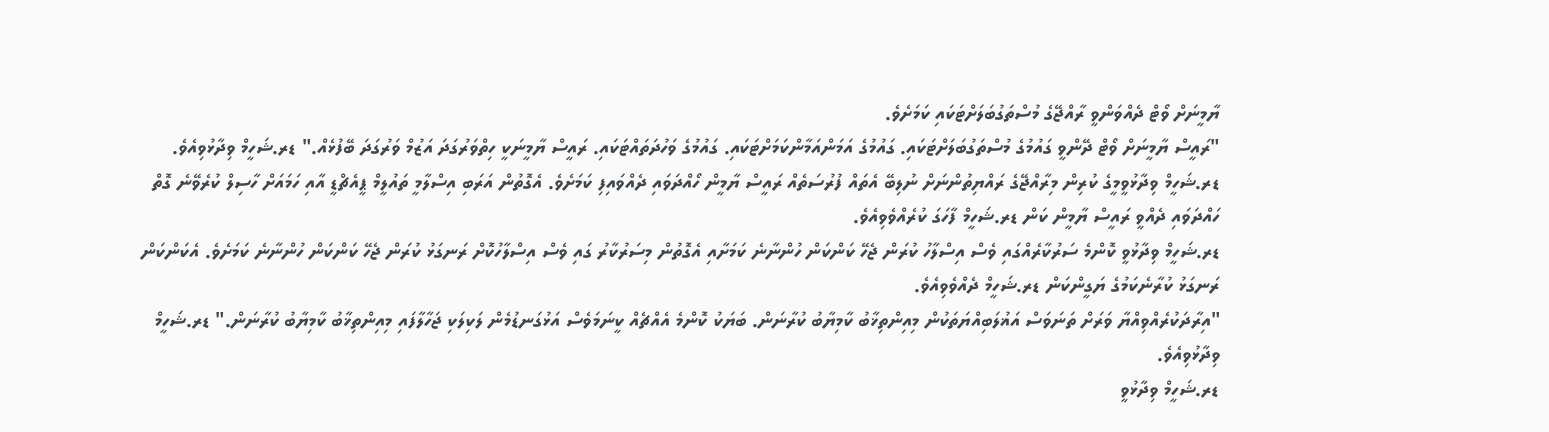ޔާމީނަށް ވޯޓް ދެއްވަންވީ ރާއްޖޭގެ މުސްތަގުބަލަށްޓަކައި ކަމަށެވެ.
"ރައީސް ޔާމީނަށް ވޯޓް ދޭންވީ ގައުމުގެ މުސްތަގުބަލަށްޓަކައި. ގައުމުގެ އަމަންއަމާންކަމަށްޓަކައި. ގައުމުގެ ވަހުދަތައްޓަކައި. ރައީސް ޔާމީނަކީ ހިތްވަރުގަދަ އަޒުމް ވަރުގަދަ ބޭފުޅެއް." ޑރ.ޝަހީމް ވިދާޅުވިއެވެ.
ޑރ.ޝަހީމް ވިދާޅުވީމީގެ ކުރިން މިރާއްޖޭގެ ރައްޔިތުންނަށް ނުލިބޭ އެތައް ފުރުސަތެއް ރައީސް ޔާމީން ހޯއްދަވައި ދެއްވައިފި ކަމަށެވެ. އެގޮތުން އަރަބި އިސްލާމީ ތައުލީމް ޕީއެޗްޑީ އާއި ހަމައަށް ހާސިލް ކުރެވޭނެ ގޮތް ހައްދަވައި ދެއްވީ ރައީސް ޔާމީން ކަން ޑރ.ޝަހީމް ފާހަގަ ކުރެއްވެވިއެވެ.
ޑރ.ޝަހީމް ވިދާޅުވީ ކޮންމެ ސަރުކާރެއްގައި ވެސް އިސްލާހު ކުރަން ޖެހޭ ކަންކަން ހުންނާނެ ކަމަށާއި އެގޮތުން މިސަރުކާރު ގައި ވެސް އިސްލާހުކޮށް ރަނގަޅު ކުރަން ޖެހޭ ކަންކަން ހުންނާނެ ކަމަށެވެ. އެކަންކަން ރަނގަޅު ކުރާނެކަމުގެ ޔަގީންކަން ޑރ.ޝަހީމް ދެއްވެވިއެވެ.
"އިރާދަކުރެއްވިއްޔާ ވަރަށް ތަނަވަސް އަޣުލަބިއްޔަތަކުން މިއިންތިޚާބު ކާމިޔާބު ކުރާނަން. ބަޔަކު ކޮންމެ އެއްޗެއް ކީނަމަވެސް އަޅުގަނޑުމެން ލަކިލަކި ޖަހާލާފައި މިއިންތިޚާބު ކާމިޔާބު ކުރާނަން." ޑރ.ޝަހީމް ވިދާޅުވިއެވެ.
ޑރ.ޝަހީމް ވިދާޅުވީ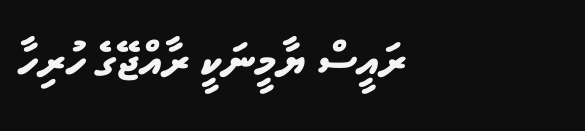ރައީސް ޔާމީނަކީ ރާއްޖޭގެ ހުރިހާ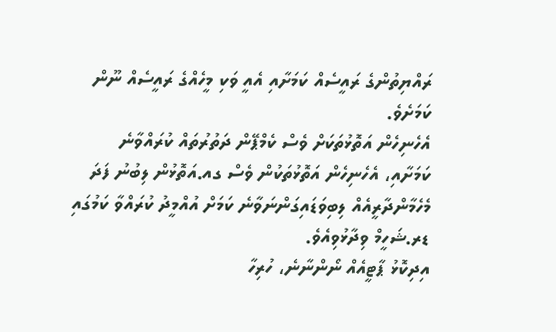ރައްޔިތުންގެ ރައީސެއް ކަމަށާއި އެއީ ވަކި މީހެއްގެ ރައީސެއް ނޫން ކަމަށެވެ.
އެހެނިހެން އަތޮޅުތަކަށް ވެސް ކެމްޕޭން ދަތުރުތައް ކުރައްވާނެ ކަމަށާއި، އެހެނިހެން އަތޮޅުތަކުން ވެސް ގއ.އަތޮޅުން ލިބުނު ފަދަ މެހެމާންދާރީއެއް ލިބިވަޑައިގަންނަވާނެ ކަމަށް އުއްމީދު ކުރައްވާ ކަމުގައި ޑރ.ޝަހީމް ވިދާޅުވިއެވެ.
އިދިކޮޅު ޕާޓީއެއް ނޯންނާނެ، ހުރިހާ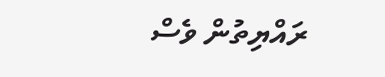ރައްޔިތުން ވެސް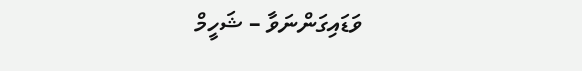ވަޑައިގަންނަވާ – ޝަހީމް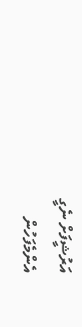އަރުޝީފަށް ނެގީ
އެންމެފަހުން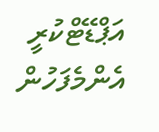އަޕްޑޭޓްކުރީ
އެންމެފަހުން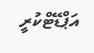އަޕްޑޭޓްކުރީ